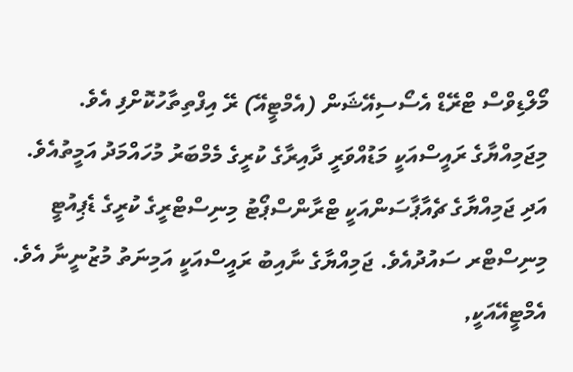މޯލްޑިވްސް ޓްރޭޑް އެސޯސިއޭޝަން (އެމްޓީއޭ) ރޭ އިފްތިތާހުކޮށްފި އެވެ.
މިޖަމިއްޔާގެ ރައީސްއަކީ މަޑުއްވަރީ ދާއިރާގެ ކުރީގެ މެމްބަރު މުހައްމަދު އަމީތުއެވެ. އަދި ޖަމިއްޔާގެ ޗެއާޕާސަންއަކީ ޓްރާންސްޕޯޓު މިނިސްޓްރީގެ ކުރީގެ ޑެޕިއުޓީ މިނިސްޓްރ ސައުދުއެވެ. ޖަމިއްޔާގެ ނާއިބު ރައީސްއަކީ އަމިނަތު މުޒުނީނާ އެވެ.
އެމްޓީއޭއަކީ,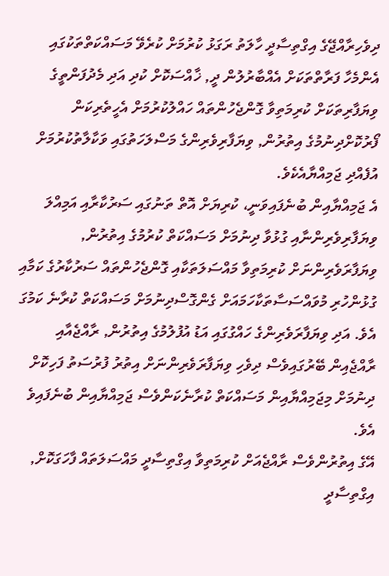ދިވެހިރާއްޖޭގެ އިގްތިސާދީ ހާލަތު ރަގަޅު ކުރުމަށް ކުރެވޭ މަސައްކަތްތަކުގައި އެންމެހާ ފަރާތްތަކަށް އެއްބާރުލުން ދީ, ޚާއްސަކޮށް ކުދި އަދި މެދުފަންތީގެ ވިޔަފާރިތަކަށް ކުރިމަތިވާ ގޮންޖެހުންތައް ހައްލުކުރުމަށް އެހީތެރިކަން ފޯރުކޮށްދިނުމުގެ އިތުރުން, ވިޔަފާރިވެރިންގެ މަސްލަހަތުގައި ވަކާލާތުކުރުމަށް އުފެއްދި ޖަމިއްޔާއެކެވެ.
އެ ޖަމިއްޔާއިން ބުނެފައިވަނީ، ކުރިޔަށް އޮތް ތަނުގައި ސަރުކާރާއި އަމިއްލަ ވިޔަފާރިވެރިންނާއި ގުޅުވާ ދިނުމަށް މަސައްކަތް ކުރުމުގެ އިތުރުން, ވިޔަފާރަވެރިންނަށް ކުރިމަތިވާ މައްސަލަތަކާއި ގޮންޖެހުންތައް ސަރުކާރުގެ ކަމާއި ގުޅުންހުރި މުވައްސަސާތަކާހަމައަށް ގެންގޮސްދިނުމަށް މަސައްކަތް ކުރާނެ ކަމުގަ އެވެ. އަދި ވިޔަފާރަވެރިންގެ ހައްގުގައި އަޑު އުފުލުމުގެ އިތުރުން, ރާއްޖެއާއި ރާއްޖެއިން ބޭރުގައިވެސް ދިވެހި ވިޔަފާރަވެރިންނަށް އިތުރު ފުރުސަތު ފަހިކޮށް ދިނުމަށް މިޖަމިއްޔާއިން މަސައްކަތް ކުރާނެކަންވެސް ޖަމިއްޔާއިން ބުނެފައިވެ އެވެ.
އޭގެ އިތުރުންވެސް ރާއްޖެއަށް ކުރިމަތިވާ އިގްތިސާދީ މައްސަލަތައް ފާހަގަކޮށް, އިގްތިސާދީ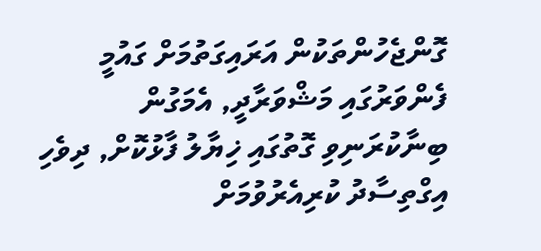ގޮންޖެހުންތަކުން އަރައިގަތުމަށް ގައުމީ ފެންވަރުގައި މަޝްވަރާދީ, އެމަގުން ބިނާކުރަނިވި ގޮތުގައި ޚިޔާލު ފާޅުކޮށް, ދިވެހި އިގްތިސާދު ކުރިއެރުވުމަށް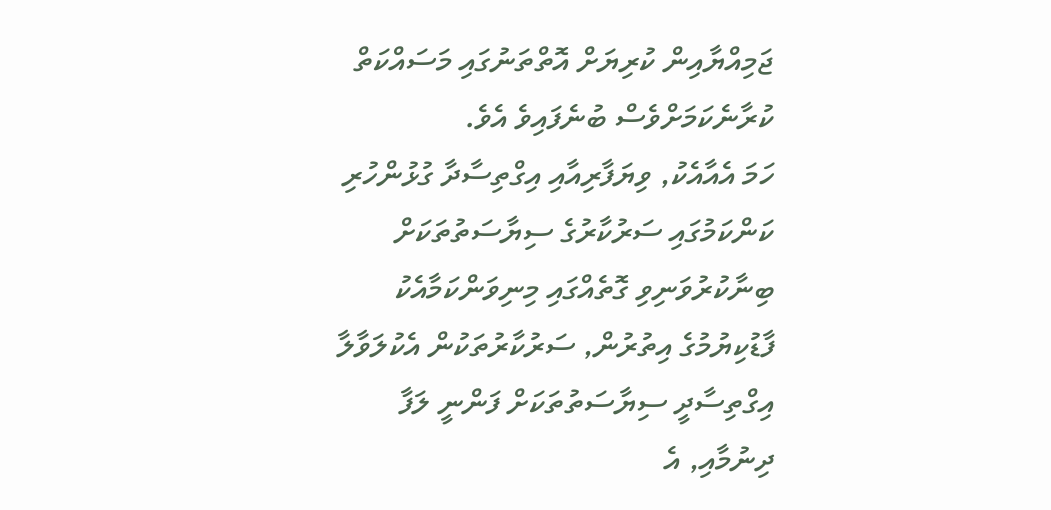ޖަމިއްޔާއިން ކުރިޔަށް އޮތްތަނުގައި މަސައްކަތް ކުރާނެކަމަށްވެސް ބުނެފައިވެ އެވެ.
ހަމަ އެއާއެކު, ވިޔަފާރިއާއި އިގްތިސާދާ ގުޅުންހުރި ކަންކަމުގައި ސަރުކާރުގެ ސިޔާސަތުތަކަށް ބިނާކުރުވަނިވި ގޮތެއްގައި މިނިވަންކަމާއެކު ފާޑުކިޔުމުގެ އިތުރުން, ސަރުކާރުތަކުން އެކުލަވާލާ އިގްތިސާދީ ސިޔާސަތުތަކަށް ފަންނީ ލަފާ ދިނުމާއި, އެ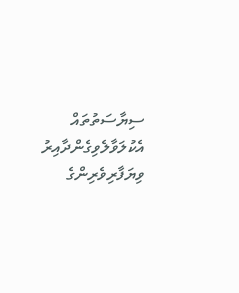ސިޔާސަތުތައް އެކުލަވާލެވިގެންދާއިރު ވިޔަފާރިވެރިންގެ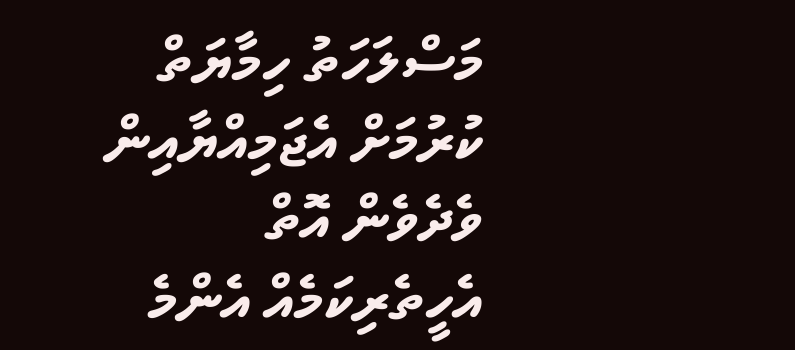މަސްލަހަތު ހިމާޔަތް ކުރުމަށް އެޖަމިއްޔާއިން ވެދެވެން އޮތް އެހީތެރިކަމެއް އެންމެ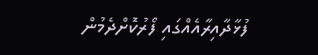ފުޅާދާއިރާއެއްގައި ފޯރުކޮށްދެމުން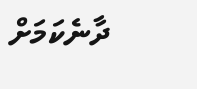ދާނެކަމަށް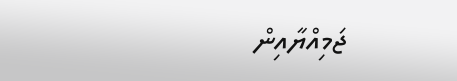ޖަމިއްޔާއިން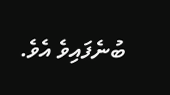ބުނެފައިވެ އެވެ.